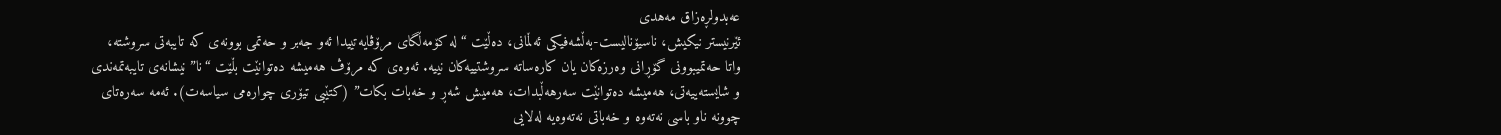عەبدولڕەزاق مەهدی
ئێرنیستر نیکیش، ناسیۆنالیست-بەڵشەفیکی ئەڵمانی، دەڵێت “لە کۆمەڵگای مرۆڤایەتییدا ئەو جەبر و حەتمی بوونەی کە تایبەتی سروشتە، واتا حەتمیبوونی گۆڕانی وەرزەکان یان کارەساتە سروشتییەکان نییە. ئەوەی کە مرۆڤ هەمیشە دەتوانێت بڵێت “نا” نیشانەی تایبەتمەندی و شایستەییەتی، هەمیشە دەتوانێت سەرهەڵبدات، هەمیش شەڕ و خەبات بکات” (کتێبی تیۆری چوارەمی سیاسەت). ئەمە سەرەتای چوونە ناو باسی نەتەوە و خەباتی نەتەوەیە لەلایی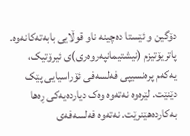دۆگین و ئێستا دەچینە ناو قوڵایی بابەتەکانەوە.
پاتریۆتیزم (نیشتیمانپەروەری)ی ئیرۆتیک، یەکەم پرەنسیپی فەلسەفی ئۆراسیایی پێک دێنێت. لێرەوە نەتەوە وەک دیاردەیەکی ڕەها بەکاردەهێنرێت. نەتەوە فەلسەفەی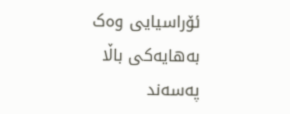ئۆراسیایی وەک بەهایەکی باڵا پەسەند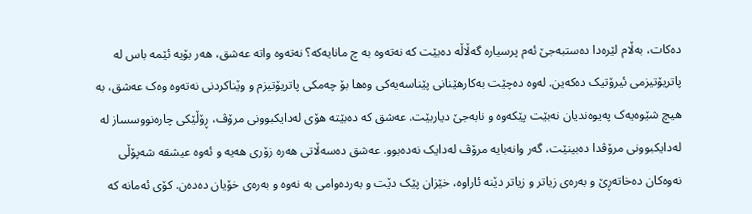دەکات، بەڵام لێرەدا دەستبەجێ ئەم پرسیارە گەڵاڵە دەبێت کە نەتەوە بە چ مانایەکە؟ نەتەوە واتە عەشق، هەر بۆیە ئێمە باس لە پاتریۆتیزمی ئیرۆتیک دەکەین. لەوە دەچێت بەکارهێنانی پێناسەیەکی وەها بۆ چەمکی پاتریۆتیزم و وێناکردنی نەتەوە وەک عەشق، بە هیچ شێوەیەک پەیوەندیان نەبێت پێکەوە و نابەجێ دیاربێت. عەشق کە دەبێتە هۆی لەدایکبوونی مرۆڤ، ڕۆڵێکی چارەنووسساز لە لەدایکبوونی مرۆڤدا دەبینێت، گەر وانەبایە مرۆڤ لەدایک نەدەبوو. عەشق دەسەڵاتی هەرە زۆری هەیە و ئەوە عیشقە شەپۆڵی نەوەکان دەخاتەڕێ و بەرەی زیاتر و زیاتر دێنە ئاراوە، خێزان پێک دێت و بەردەوامی بە نەوە و بەرەی خۆیان دەدەن. کۆی ئەمانە کە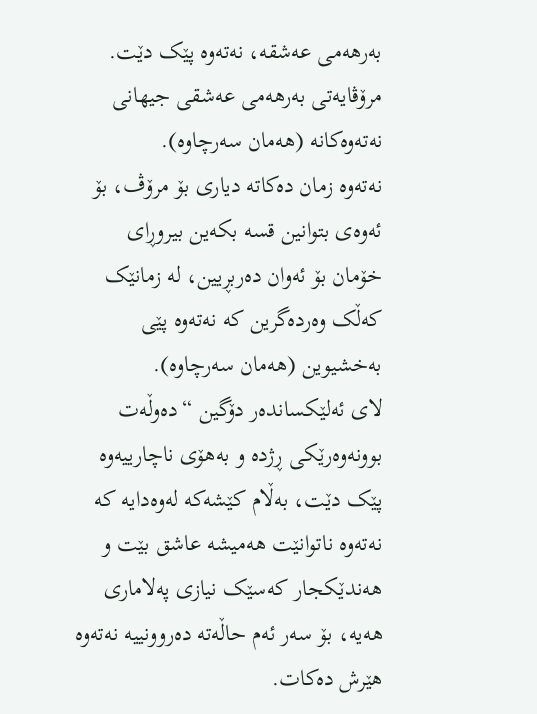بەرهەمی عەشقە، نەتەوە پێک دێت. مرۆڤایەتی بەرهەمی عەشقی جیهانی نەتەوەکانە (هەمان سەرچاوە).
نەتەوە زمان دەکاتە دیاری بۆ مرۆڤ، بۆ ئەوەی بتوانین قسە بکەین بیروڕای خۆمان بۆ ئەوان دەربڕیین، لە زمانێک کەڵک وەردەگرین کە نەتەوە پێی بەخشیوین (هەمان سەرچاوە).
لای ئەلێکساندەر دۆگین “دەوڵەت بوونەوەرێکی ڕژدە و بەهۆی ناچارییەوە پێک دێت، بەڵام کێشەکە لەوەدایە کە نەتەوە ناتوانێت هەمیشە عاشق بێت و هەندێکجار کەسێک نیازی پەلاماری هەیە، بۆ سەر ئەم حاڵەتە دەروونییە نەتەوە هێرش دەکات.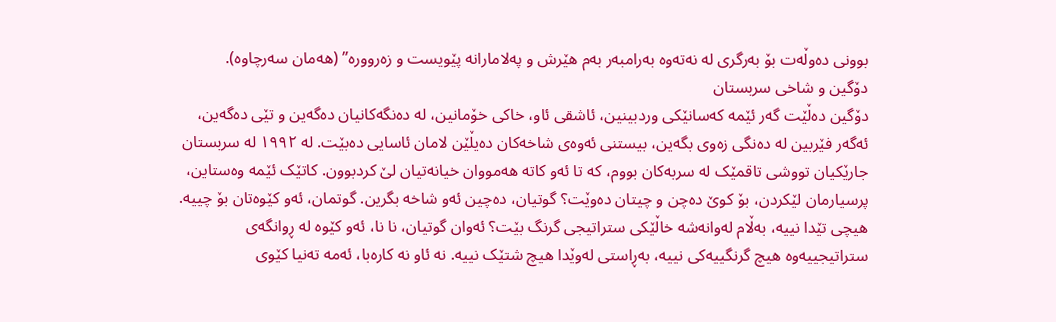بوونی دەوڵەت بۆ بەرگری لە نەتەوە بەرامبەر بەم هێرش و پەلامارانە پێویست و زەروورە” (هەمان سەرچاوە).
دۆگین و شاخی سربستان
دۆگین دەڵێت گەر ئێمە کەسانێکی وردبینین، ئاشقی ئاو، خاکی خۆمانین، لە دەنگەکانیان دەگەین و تێی دەگەین، ئەگەر فێربین لە دەنگی زەوی بگەین، بیستنی ئەوەی شاخەکان دەیڵێن لامان ئاسایی دەبێت. لە ١٩٩٢ لە سربستان جارێکیان تووشی تاقمێک لە سربەکان بووم، کە تا ئەو کاتە هەمووان خیانەتیان لێ کردبوون. کاتێک ئێمە وەستاین، پرسیارمان لێکردن، بۆ کوێ دەچن و چیتان دەوێت؟ گوتیان، دەچین ئەو شاخە بگرین. گوتمان، ئەو کێوەتان بۆ چییە. هیچی تێدا نییە، بەڵام لەوانەشە خاڵێکی ستراتیجی گرنگ بێت؟ ئەوان گوتیان، نا نا، ئەو کێوە لە ڕوانگەی ستراتیجییەوە هیچ گرنگییەکی نییە، بەڕاستی لەوێدا هیچ شتێک نییە. نە ئاو نە کارەبا، ئەمە تەنیا کێوی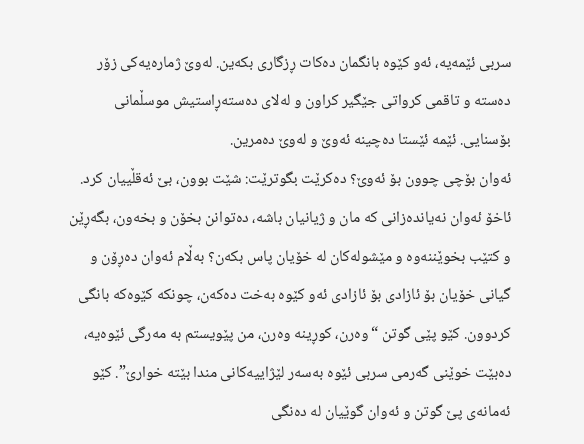سربی ئێمەیە، ئەو کێوە بانگمان دەکات ڕزگاری بکەین. لەوێ ژمارەیەکی زۆر دەستە و تاقمی کرواتی جێگیر کراون و لەلای دەستەڕاستیش موسڵمانی بۆسنایی. ئێمە ئێستا دەچینە ئەوێ و لەوێ دەمرین.
ئەوان بۆچی چوون بۆ ئەوێ؟ دەکرێت بگوترێت: شێت بوون، بێ ئەقڵییان کرد. ئاخۆ ئەوان نەیاندەزانی کە مان و ژیانیان باشە، دەتوانن بخۆن و بخەون، بگەڕێن و کتێب بخوێننەوە و مێشولەکان لە خۆیان پاس بکەن؟ بەڵام ئەوان دەڕۆن و گیانی خۆیان بۆ ئازادی بۆ ئازادی ئەو کێوە بەخت دەکەن، چونکە کێوەکە بانگی کردوون. کێو پێی گوتن “وەرن، کوڕینە وەرن، من پێویستم بە مەرگی ئێوەیە، دەبێت خوێنی گەرمی سربی ئێوە بەسەر لێژاییەکانی مندا بێتە خوارێ”. کێو ئەمانەی پێ گوتن و ئەوان گوێیان لە دەنگی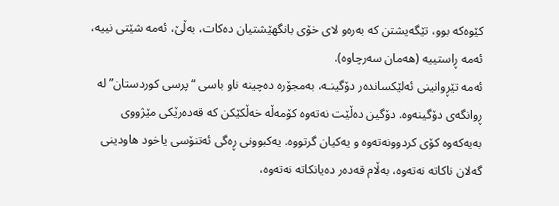کێوەکە بوو، تێگەیشتن کە بەرەو لای خۆی بانگهێشتیان دەکات، بەڵێ، ئەمە شێتی نییە، ئەمە ڕاستییە (هەمان سەرچاوە).
ئەمە تێڕوانینی ئەلێکساندەر دۆگینـە، بەمجۆرە دەچینە ناو باسی “پرسی کوردستان” لە ڕوانگەی دۆگینەوە. دۆگین دەڵێت نەتەوە کۆمەڵە خەڵکێکن کە قەدەرێکی مێژووی بەیەکەوە کۆی کردوونەتەوە و یەکیان گرتووە. یەکبوونی ڕەگی ئەتنۆسی یاخود هاودینی گەلان ناکاتە نەتەوە، بەڵام قەدەر دەیانکاتە نەتەوە،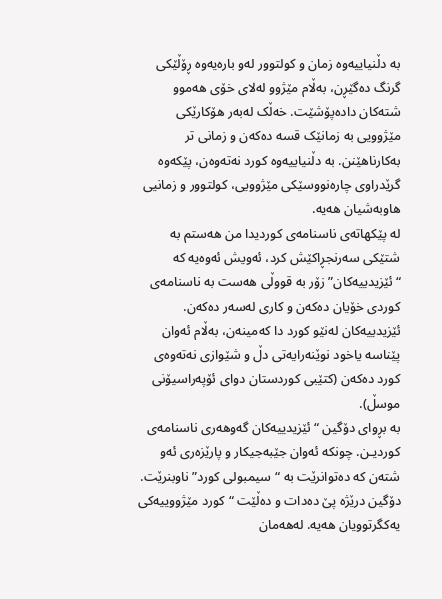بە دڵنیاییەوە زمان و کولتوور لەو بارەیەوە ڕۆڵێکی گرنگ دەگێڕن، بەڵام مێژوو لەلای خۆی هەموو شتەکان دادەپۆشێت. خەڵک لەبەر هۆکارێکی مێژوویی بە زمانێک قسە دەکەن و زمانی تر بەکارناهێنن. بە دڵنیاییەوە کورد نەتەوەن، پێکەوە گرێدراوی چارەنووسێکی مێژوویی، کولتوور و زمانیی هاوبەشیان هەیە.
لە پێکهاتەی ناسنامەی کوردیدا من هەستم بە شتێکی سەرنجڕاکێش کرد، ئەویش ئەوەیە کە “ئێزیدییەکان” زۆر بە قووڵی هەست بە ناسنامەی کوردی خۆیان دەکەن و کاری لەسەر دەکەن. ئێزیدییەکان لەنێو کورد دا کەمینەن، بەڵام ئەوان پێناسە یاخود نوێنەرایەتی دڵ و شێوازی نەتەوەی کورد دەکەن (کتێبی کوردستان دوای ئۆپەراسیۆنی موسڵ).
بە بڕوای دۆگین “ئێزیدییەکان گەوهەری ناسنامەی کوردیـن. چونکە ئەوان جێبەجیکار و پارێزەری ئەو شتەن کە دەتوانرێت بە “سیمبولی کورد” ناوبنرێت. دۆگین درێژە پێ دەدات و دەڵێت “کورد مێژووییەکی یەکگرتوویان هەیە. لەهەمان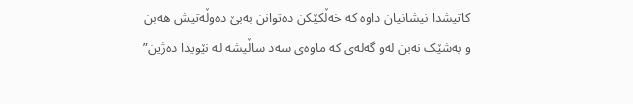کاتیشدا نیشانیان داوە کە خەڵکێکن دەتوانن بەبێ دەوڵەتیش هەبن و بەشێک نەبن لەو گەلەی کە ماوەی سەد ساڵیشە لە نێویدا دەژین”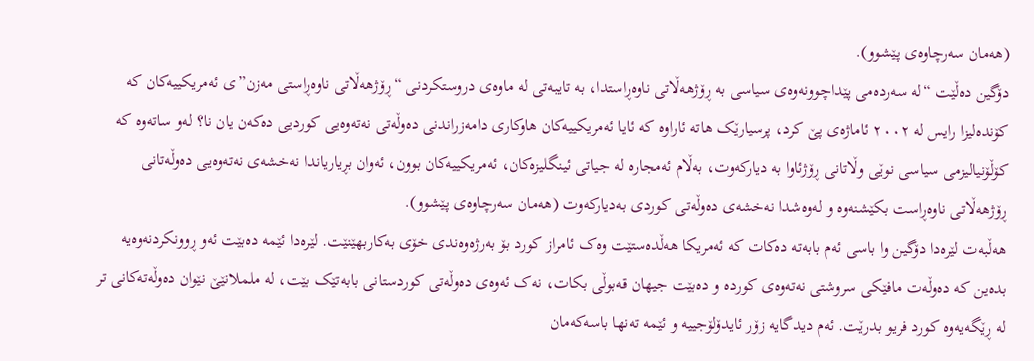(هەمان سەرچاوەی پێشوو).
دۆگین دەڵێت “لە سەردەمی پێداچوونەوەی سیاسی بە ڕۆژهەڵاتی ناوەڕاستدا، بە تایبەتی لە ماوەی دروستکردنی “ڕۆژهەڵاتی ناوەڕاستی مەزن”ی ئەمریکییەکان کە کۆندەلیزا رایس لە ٢٠٠٢ ئاماژەی پێ کرد، پرسیارێک هاتە ئاراوە کە ئایا ئەمریکییەکان هاوکاری دامەزراندنی دەوڵەتی نەتەوەیی کوردیی دەکەن یان نا؟ لەو ساتەوە کە کۆڵۆنیالیزمی سیاسی نوێی وڵاتانی ڕۆژئاوا بە دیارکەوت، بەڵام ئەمجارە لە جیاتی ئینگلیزەکان، ئەمریکییەکان بوون، ئەوان بڕیاریاندا نەخشەی نەتەوەیی دەوڵەتانی ڕۆژهەڵاتی ناوەڕاست بکێشنەوە و لەوەشدا نەخشەی دەوڵەتی کوردی بەدیارکەوت (هەمان سەرچاوەی پێشوو).
هەڵبەت لێرەدا دۆگین وا باسی ئەم بابەتە دەکات کە ئەمریکا هەڵدەستێت وەک ئامراز کورد بۆ بەرژەوەندی خۆی بەکاربهێنێت. لێرەدا ئێمە دەبێت ئەو ڕوونکردنەوەیە بدەین کە دەوڵەت مافێکی سروشتی نەتەوەی کوردە و دەبێت جیهان قەبوڵی بکات، نەک ئەوەی دەوڵەتی کوردستانی بابەتێک بێت، لە ململانێێ نێوان دەوڵەتەکانی تر لە ڕێگەیەوە کورد فریو بدرێت. ئەم دیدگایە زۆر ئایدۆلۆجییە و ئێمە تەنها باسەکەمان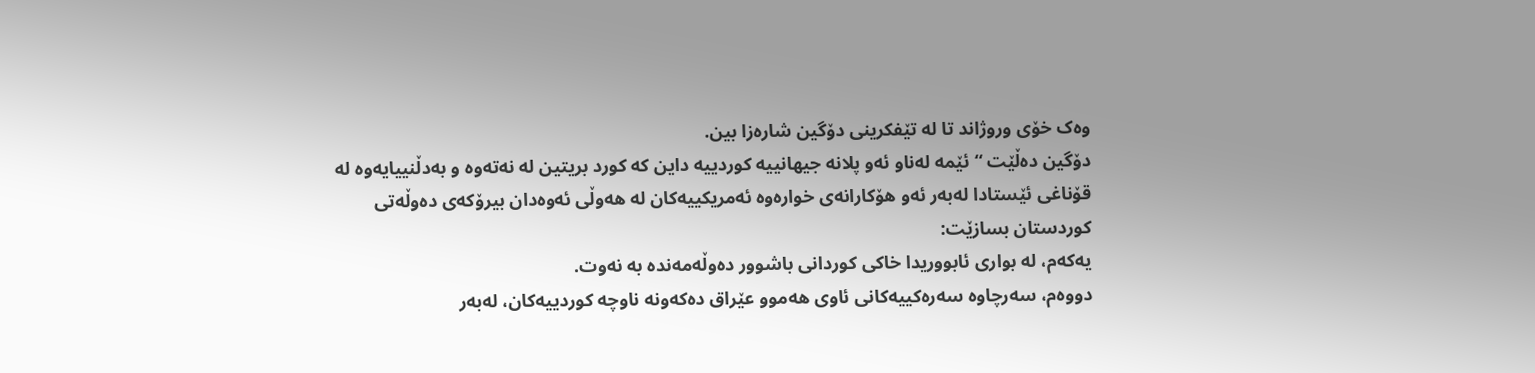وەک خۆی وروژاند تا لە تێفکرینی دۆگین شارەزا بین.
دۆگین دەڵێت “ئێمە لەناو ئەو پلانە جیهانییە کوردییە داین کە کورد بریتین لە نەتەوە و بەدڵنییایەوە لە قۆناغی ئێستادا لەبەر ئەو هۆکارانەی خوارەوە ئەمریکییەکان لە هەوڵی ئەوەدان بیرۆکەی دەوڵەتی کوردستان بسازێت:
یەکەم، لە بواری ئابووریدا خاکی کوردانی باشوور دەوڵەمەندە بە نەوت.
دووەم، سەرچاوە سەرەکییەکانی ئاوی هەموو عێراق دەکەونە ناوچە کوردییەکان، لەبەر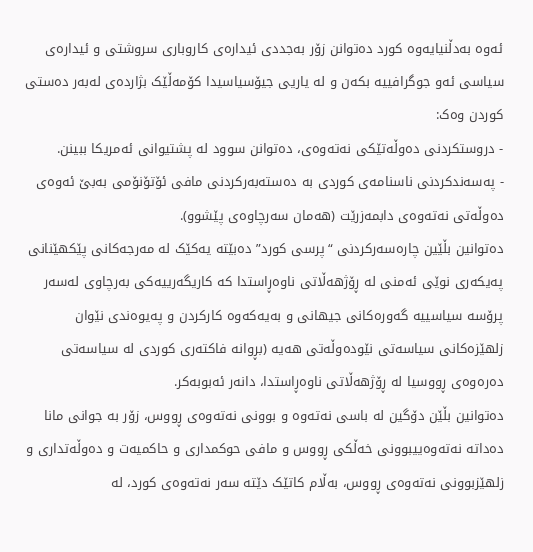ئەوە بەدڵنیایەوە کورد دەتوانن زۆر بەجددی ئیدارەی کاروباری سروشتی و ئیدارەی سیاسی ئەو جوگرافییە بکەن و لە یاریی جیۆسیاسیدا کۆمەڵێک بژاردەی لەبەر دەستی کوردن وەک:
- دروستکردنی دەوڵەتێکی نەتەوەی، دەتوانن سوود لە پشتیوانی ئەمریکا ببینن.
- پەسەندکردنی ناسنامەی کوردی بە دەستەبەرکردنی مافی ئۆتۆنۆمی بەبێ ئەوەی دەوڵەتی نەتەوەی دابمەزرێت (هەمان سەرچاوەی پێشوو).
دەتوانین بڵێین چارەسەرکردنی “پرسی کورد” دەبێتە یەکێک لە مەرجەکانی پێکهێنانی پەیکەری نوێی ئەمنی لە ڕۆژهەڵاتی ناوەڕاستدا کە کاریگەرییەکی بەرچاوی لەسەر پرۆسە سیاسییە گەورەکانی جیهانی و بەیەکەوە کارکردن و پەیوەندی نێوان زلهێزەکانی سیاسەتی نێودەوڵەتی هەیە (بڕوانە فاکتەری کوردی لە سیاسەتی دەرەوەی ڕووسیا لە ڕۆژهەڵاتی ناوەڕاستدا، دانەر ئەبوبەکر.
دەتوانین بڵێن دۆگین لە باسی نەتەوە و بوونی نەتەوەی ڕووس، زۆر بە جوانی مانا دەداتە نەتەوەییبوونی خەڵکی ڕووس و مافی حوکمداری و حاکمیەت و دەوڵەتداری و زلهێزبوونی نەتەوەی ڕووس، بەڵام کاتێک دێتە سەر نەتەوەی کورد، لە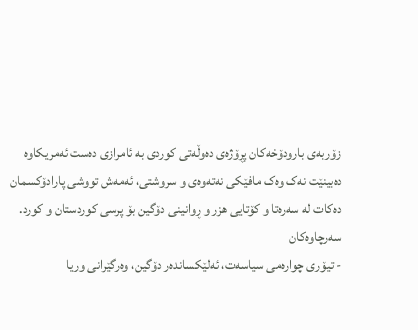زۆربەی بارودۆخەکان پڕۆژەی دەوڵەتی کوردی بە ئامرازی دەست ئەمریکاوە دەبینێت نەک وەک مافێکی نەتەوەی و سروشتی، ئەمەش تووشی پارادۆکسمان دەکات لە سەرەتا و کۆتایی هزر و ڕوانینی دۆگین بۆ پرسی کوردستان و کورد.
سەرچاوەکان
- تیۆری چوارەمی سیاسەت، ئەلێکساندەر دۆگین، وەرگێرانی وریا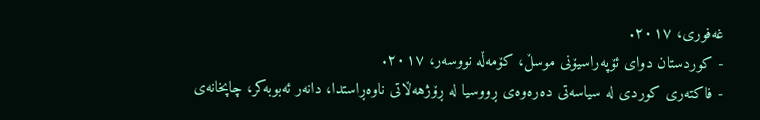غەفوری، ٢٠١٧.
- کوردستان دوای ئۆپەراسیۆنی موسڵ، کۆمەڵە نووسەر، ٢٠١٧.
- فاکتەری کوردی لە سیاسەتی دەرەوەی ڕووسیا لە ڕۆژهەڵاتی ناوەڕاستدا، دانەر ئەبوبەکر، چاپخانەی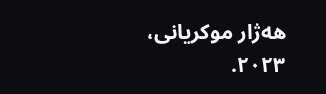هەژار موکریانی، ٢٠٢٣.